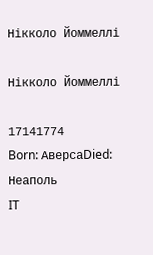Нікколо Йоммеллі

Нікколо Йоммеллі

17141774
Born: АверсаDied: Неаполь
IT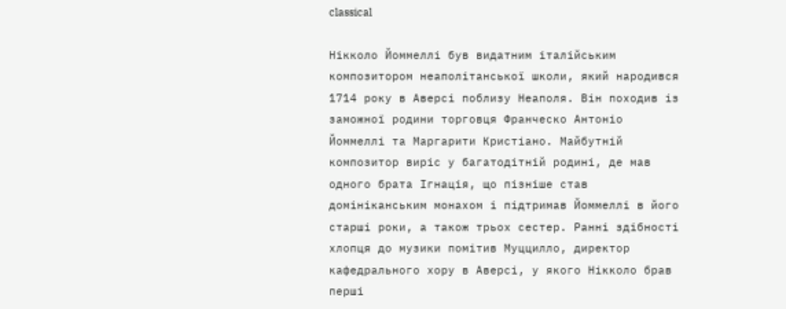classical

Нікколо Йоммеллі був видатним італійським композитором неаполітанської школи, який народився 1714 року в Аверсі поблизу Неаполя. Він походив із заможної родини торговця Франческо Антоніо Йоммеллі та Маргарити Кристіано. Майбутній композитор виріс у багатодітній родині, де мав одного брата Ігнація, що пізніше став домініканським монахом і підтримав Йоммеллі в його старші роки, а також трьох сестер. Ранні здібності хлопця до музики помітив Муццилло, директор кафедрального хору в Аверсі, у якого Нікколо брав перші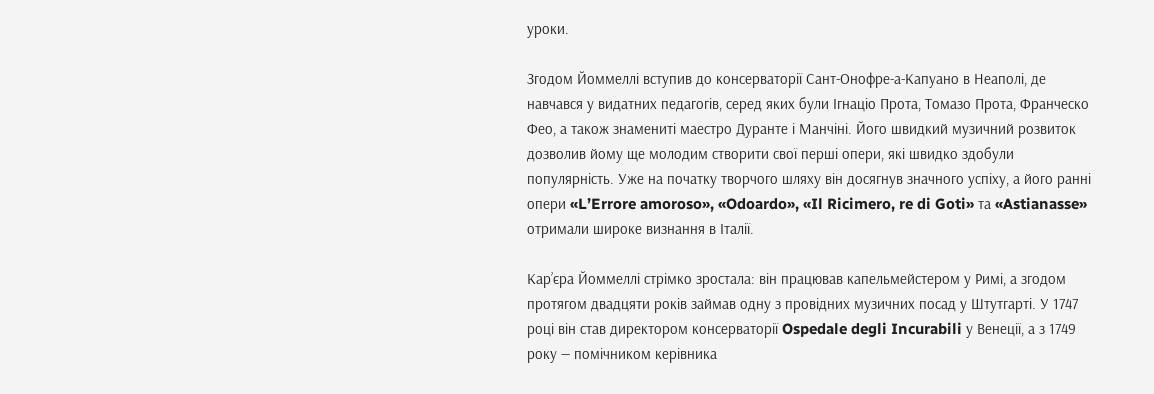уроки.

Згодом Йоммеллі вступив до консерваторії Сант-Онофре-а-Капуано в Неаполі, де навчався у видатних педагогів, серед яких були Ігнаціо Прота, Томазо Прота, Франческо Фео, а також знамениті маестро Дуранте і Манчіні. Його швидкий музичний розвиток дозволив йому ще молодим створити свої перші опери, які швидко здобули популярність. Уже на початку творчого шляху він досягнув значного успіху, а його ранні опери «L’Errore amoroso», «Odoardo», «Il Ricimero, re di Goti» та «Astianasse» отримали широке визнання в Італії.

Кар’єра Йоммеллі стрімко зростала: він працював капельмейстером у Римі, а згодом протягом двадцяти років займав одну з провідних музичних посад у Штутгарті. У 1747 році він став директором консерваторії Ospedale degli Incurabili у Венеції, а з 1749 року — помічником керівника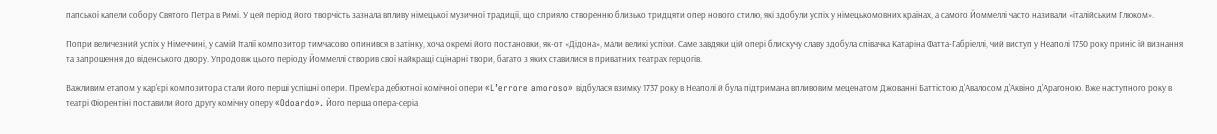папської капели собору Святого Петра в Римі. У цей період його творчість зазнала впливу німецької музичної традиції, що сприяло створенню близько тридцяти опер нового стилю, які здобули успіх у німецькомовних країнах, а самого Йоммеллі часто називали «італійським Глюком».

Попри величезний успіх у Німеччині, у самій Італії композитор тимчасово опинився в затінку, хоча окремі його постановки, як-от «Дідона», мали великі успіхи. Саме завдяки цій опері блискучу славу здобула співачка Катаріна Фатта-Габріеллі, чий виступ у Неаполі 1750 року приніс їй визнання та запрошення до віденського двору. Упродовж цього періоду Йоммеллі створив свої найкращі сцінарні твори, багато з яких ставилися в приватних театрах герцогів.

Важливим етапом у кар'єрі композитора стали його перші успішні опери. Прем'єра дебютної комічної опери «L’errore amoroso» відбулася взимку 1737 року в Неаполі й була підтримана впливовим меценатом Джованні Баттістою д'Авалосом д'Аквіно д'Арагоною. Вже наступного року в театрі Фіорентіні поставили його другу комічну оперу «Odoardo». Його перша опера-серіа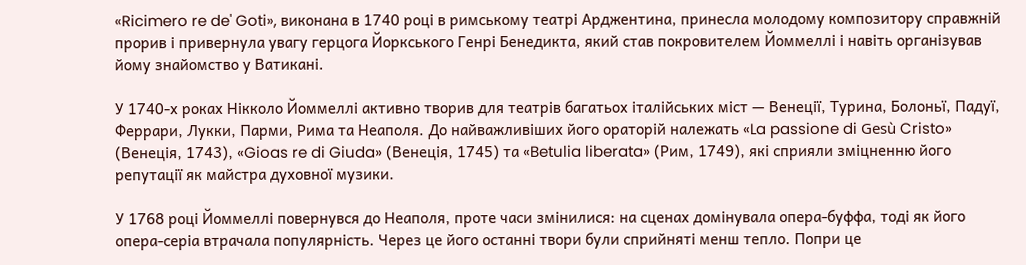«Ricimero re de' Goti», виконана в 1740 році в римському театрі Арджентина, принесла молодому композитору справжній прорив і привернула увагу герцога Йоркського Генрі Бенедикта, який став покровителем Йоммеллі і навіть організував йому знайомство у Ватикані.

У 1740-х роках Нікколо Йоммеллі активно творив для театрів багатьох італійських міст — Венеції, Турина, Болоньї, Падуї, Феррари, Лукки, Парми, Рима та Неаполя. До найважливіших його ораторій належать «La passione di Gesù Cristo» (Венеція, 1743), «Gioas re di Giuda» (Венеція, 1745) та «Betulia liberata» (Рим, 1749), які сприяли зміцненню його репутації як майстра духовної музики.

У 1768 році Йоммеллі повернувся до Неаполя, проте часи змінилися: на сценах домінувала опера-буффа, тоді як його опера-серіа втрачала популярність. Через це його останні твори були сприйняті менш тепло. Попри це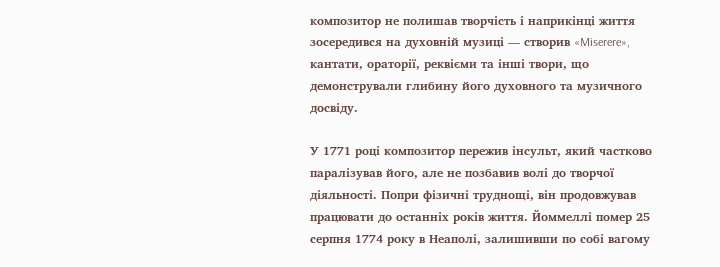композитор не полишав творчість і наприкінці життя зосередився на духовній музиці — створив «Miserere», кантати, ораторії, реквієми та інші твори, що демонстрували глибину його духовного та музичного досвіду.

У 1771 році композитор пережив інсульт, який частково паралізував його, але не позбавив волі до творчої діяльності. Попри фізичні труднощі, він продовжував працювати до останніх років життя. Йоммеллі помер 25 серпня 1774 року в Неаполі, залишивши по собі вагому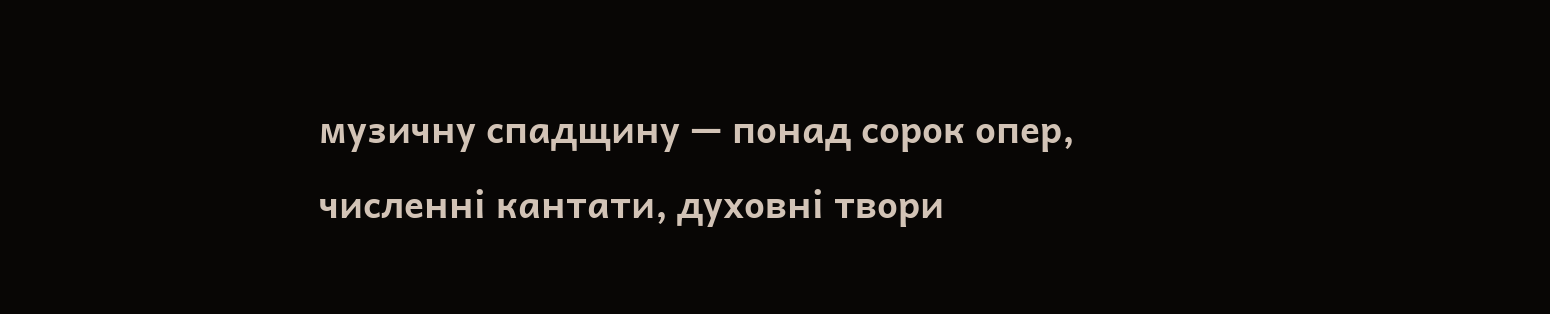музичну спадщину — понад сорок опер, численні кантати, духовні твори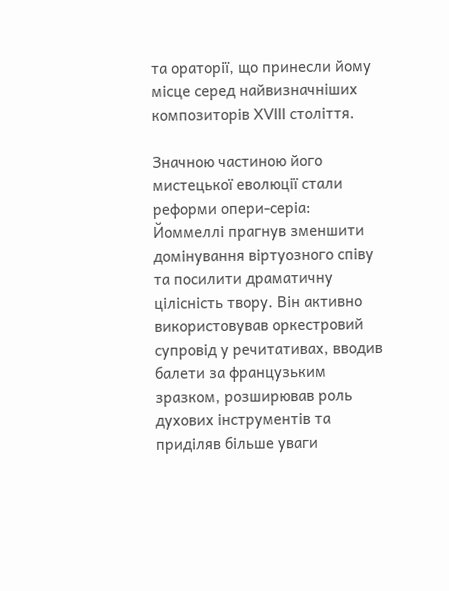та ораторії, що принесли йому місце серед найвизначніших композиторів XVIII століття.

Значною частиною його мистецької еволюції стали реформи опери-серіа: Йоммеллі прагнув зменшити домінування віртуозного співу та посилити драматичну цілісність твору. Він активно використовував оркестровий супровід у речитативах, вводив балети за французьким зразком, розширював роль духових інструментів та приділяв більше уваги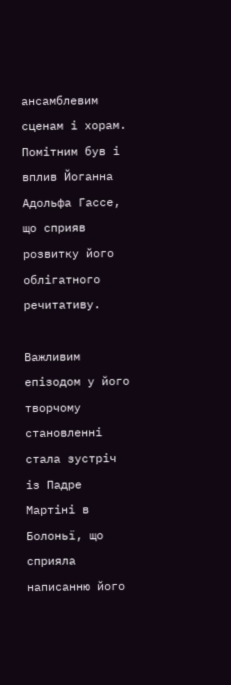ансамблевим сценам і хорам. Помітним був і вплив Йоганна Адольфа Гассе, що сприяв розвитку його облігатного речитативу.

Важливим епізодом у його творчому становленні стала зустріч із Падре Мартіні в Болоньї, що сприяла написанню його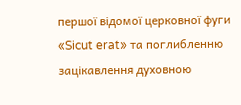першої відомої церковної фуги «Sicut erat» та поглибленню зацікавлення духовною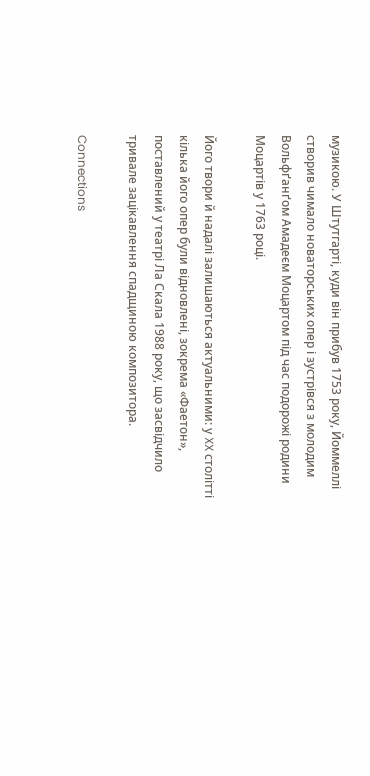музикою. У Штутгарті, куди він прибув 1753 року, Йоммеллі створив чимало новаторських опер і зустрівся з молодим Вольфґанґом Амадеєм Моцартом під час подорожі родини Моцартів у 1763 році.

Його твори й надалі залишаються актуальними: у XX столітті кілька його опер були відновлені, зокрема «Фаетон», поставлений у театрі Ла Скала 1988 року, що засвідчило тривале зацікавлення спадщиною композитора.

Connections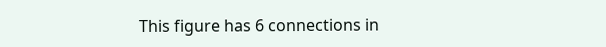This figure has 6 connections in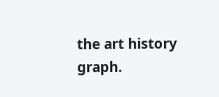the art history graph.